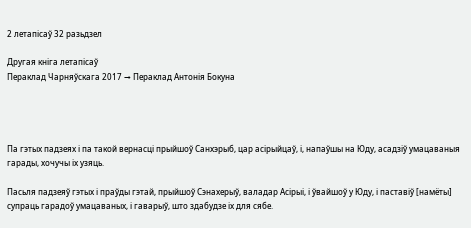2 летапісаў 32 разьдзел

Другая кніга летапісаў
Пераклад Чарняўскага 2017 → Пераклад Антонія Бокуна




Па гэтых падзеях і па такой вернасці прыйшоў Санхэрыб, цар асірыйцаў, і, напаўшы на Юду, асадзіў умацаваныя гарады, хочучы іх узяць.

Пасьля падзеяў гэтых і праўды гэтай, прыйшоў Сэнахерыў, валадар Асірыі, і ўвайшоў у Юду, і паставіў [намёты] супраць гарадоў умацаваных, і гаварыў, што здабудзе іх для сябе.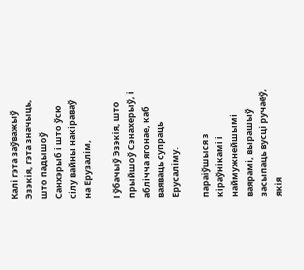Калі гэта заўважыў Эзэкія, гэта значыць, што падышоў Санхэрыб і што ўсю сілу вайны накіраваў на Ерузалім,

І ўбачыў Эзэкія, што прыйшоў Сэнахерыў, і аблічча ягонае, каб ваяваць супраць Ерусаліму.

параіўшыся з кіраўнікамі і наймужнейшымі ваярамі, вырашыў засыпаць вусці ручаёў, якія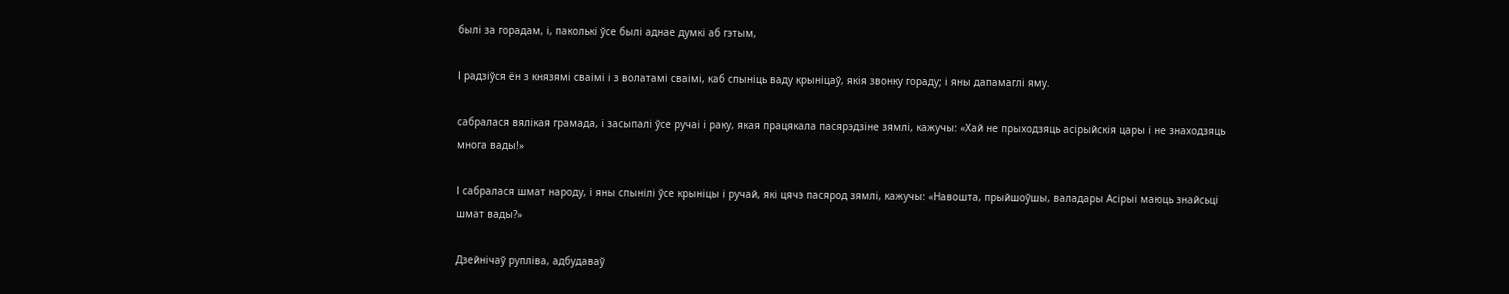былі за горадам, і, паколькі ўсе былі аднае думкі аб гэтым,

І радзіўся ён з князямі сваімі і з волатамі сваімі, каб спыніць ваду крыніцаў, якія звонку гораду; і яны дапамаглі яму.

сабралася вялікая грамада, і засыпалі ўсе ручаі і раку, якая працякала пасярэдзіне зямлі, кажучы: «Хай не прыходзяць асірыйскія цары і не знаходзяць многа вады!»

І сабралася шмат народу, і яны спынілі ўсе крыніцы і ручай, які цячэ пасярод зямлі, кажучы: «Навошта, прыйшоўшы, валадары Асірыі маюць знайсьці шмат вады?»

Дзейнічаў рупліва, адбудаваў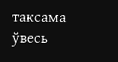таксама ўвесь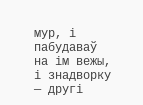мур, і пабудаваў на ім вежы, і знадворку — другі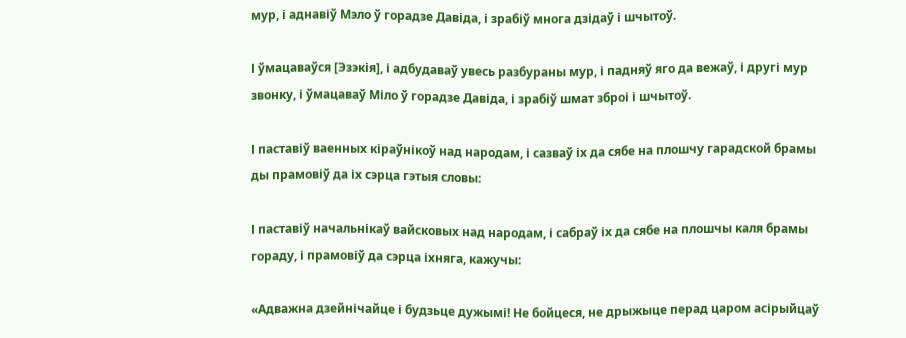мур, і аднавіў Мэло ў горадзе Давіда, і зрабіў многа дзідаў і шчытоў.

І ўмацаваўся [Эзэкія], і адбудаваў увесь разбураны мур, і падняў яго да вежаў, і другі мур звонку, і ўмацаваў Міло ў горадзе Давіда, і зрабіў шмат зброі і шчытоў.

І паставіў ваенных кіраўнікоў над народам, і сазваў іх да сябе на плошчу гарадской брамы ды прамовіў да іх сэрца гэтыя словы:

І паставіў начальнікаў вайсковых над народам, і сабраў іх да сябе на плошчы каля брамы гораду, і прамовіў да сэрца іхняга, кажучы:

«Адважна дзейнічайце і будзьце дужымі! Не бойцеся, не дрыжыце перад царом асірыйцаў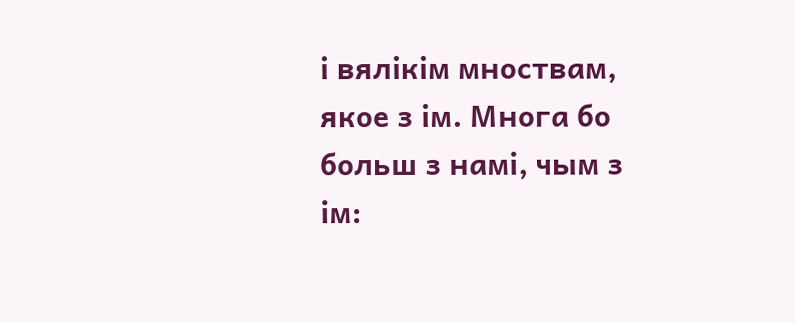і вялікім мноствам, якое з ім. Многа бо больш з намі, чым з ім: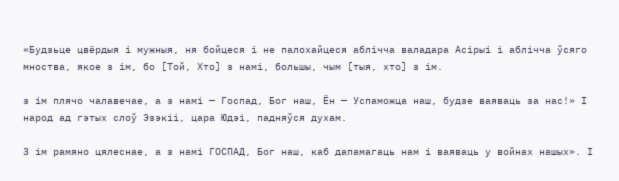«Будзьце цвёрдыя і мужныя, ня бойцеся і не палохайцеся аблічча валадара Асірыі і аблічча ўсяго мноства, якое з ім, бо [Той, Хто] з намі, большы, чым [тыя, хто] з ім.

з ім плячо чалавечае, а з намі — Госпад, Бог наш, Ён — Успаможца наш, будзе ваяваць за нас!» І народ ад гэтых слоў Эзэкіі, цара Юдэі, падняўся духам.

З ім рамяно цялеснае, а з намі ГОСПАД, Бог наш, каб дапамагаць нам і ваяваць у войнах нашых». І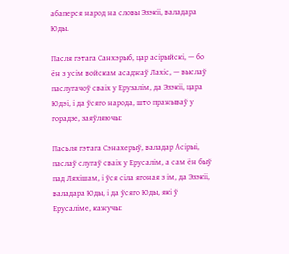абаперся народ на словы Эзэкіі, валадара Юды.

Пасля гэтага Санхэрыб, цар асірыйскі, — бо ён з усім войскам асаджаў Лахіс, — выслаў паслугачоў сваіх у Ерузалім, да Эзэкіі, цара Юдэі, і да ўсяго народа, што пражываў у горадзе, заяўляючы:

Пасьля гэтага Сэнахерыў, валадар Асірыі, паслаў слугаў сваіх у Ерусалім, а сам ён быў пад Ляхішам, і ўся сіла ягоная з ім, да Эзэкіі, валадара Юды, і да ўсяго Юды, які ў Ерусаліме, кажучы: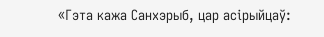«Гэта кажа Санхэрыб, цар асірыйцаў: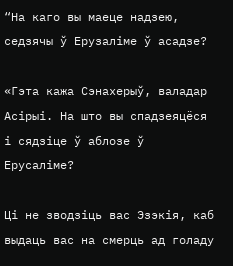“На каго вы маеце надзею, седзячы ў Ерузаліме ў асадзе?

«Гэта кажа Сэнахерыў, валадар Асірыі. На што вы спадзеяцёся і сядзіце ў аблозе ў Ерусаліме?

Ці не зводзіць вас Эзэкія, каб выдаць вас на смерць ад голаду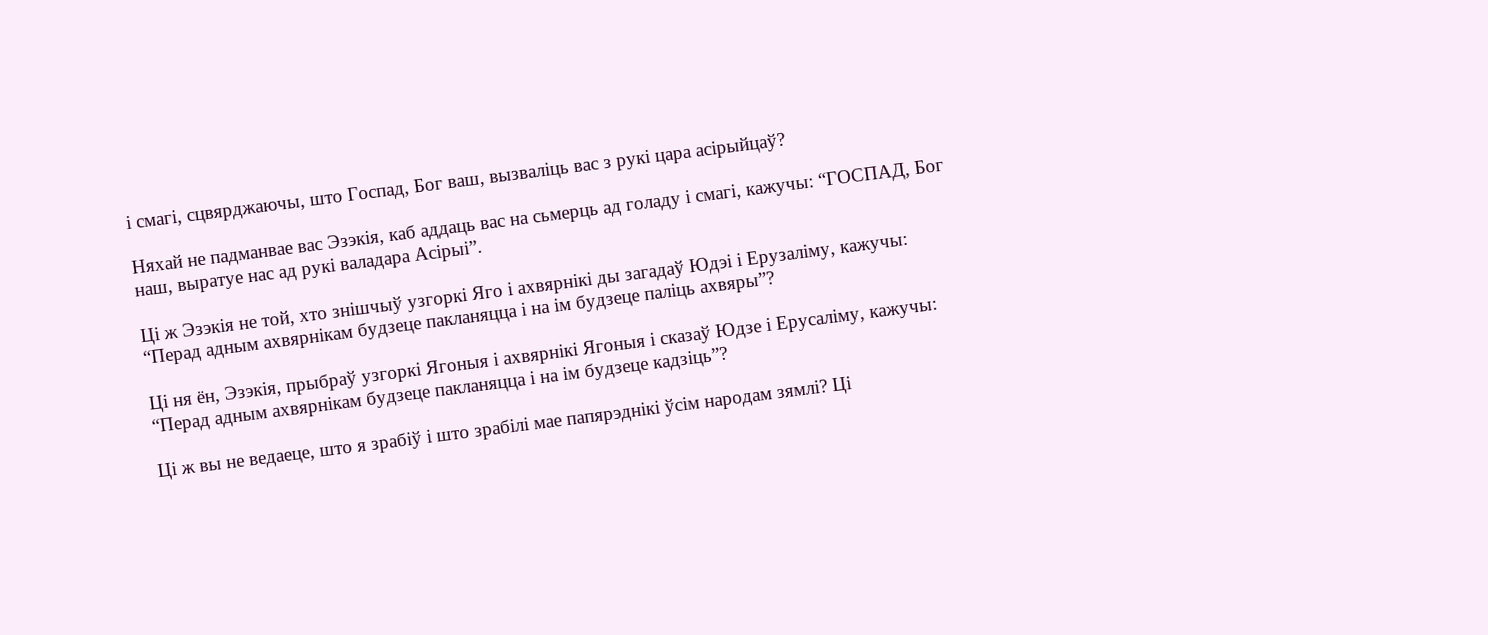і смагі, сцвярджаючы, што Госпад, Бог ваш, вызваліць вас з рукі цара асірыйцаў?

Няхай не падманвае вас Эзэкія, каб аддаць вас на сьмерць ад голаду і смагі, кажучы: “ГОСПАД, Бог наш, выратуе нас ад рукі валадара Асірыі”.

Ці ж Эзэкія не той, хто знішчыў узгоркі Яго і ахвярнікі ды загадаў Юдэі і Ерузаліму, кажучы: “Перад адным ахвярнікам будзеце пакланяцца і на ім будзеце паліць ахвяры”?

Ці ня ён, Эзэкія, прыбраў узгоркі Ягоныя і ахвярнікі Ягоныя і сказаў Юдзе і Ерусаліму, кажучы: “Перад адным ахвярнікам будзеце пакланяцца і на ім будзеце кадзіць”?

Ці ж вы не ведаеце, што я зрабіў і што зрабілі мае папярэднікі ўсім народам зямлі? Ці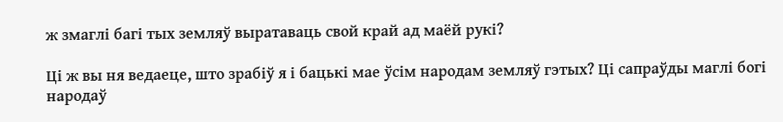ж змаглі багі тых земляў выратаваць свой край ад маёй рукі?

Ці ж вы ня ведаеце, што зрабіў я і бацькі мае ўсім народам земляў гэтых? Ці сапраўды маглі богі народаў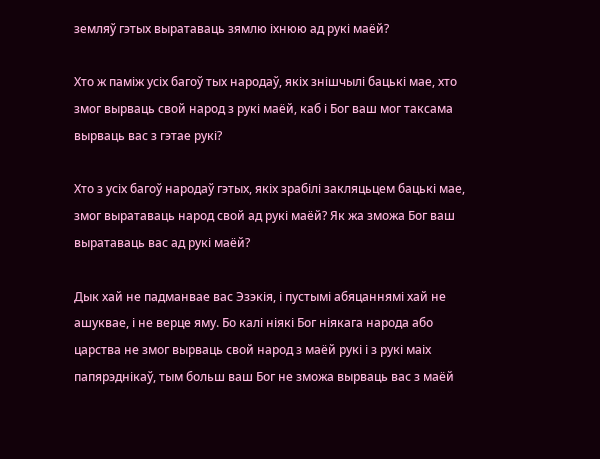земляў гэтых выратаваць зямлю іхнюю ад рукі маёй?

Хто ж паміж усіх багоў тых народаў, якіх знішчылі бацькі мае, хто змог вырваць свой народ з рукі маёй, каб і Бог ваш мог таксама вырваць вас з гэтае рукі?

Хто з усіх багоў народаў гэтых, якіх зрабілі закляцьцем бацькі мае, змог выратаваць народ свой ад рукі маёй? Як жа зможа Бог ваш выратаваць вас ад рукі маёй?

Дык хай не падманвае вас Эзэкія, і пустымі абяцаннямі хай не ашуквае, і не верце яму. Бо калі ніякі Бог ніякага народа або царства не змог вырваць свой народ з маёй рукі і з рукі маіх папярэднікаў, тым больш ваш Бог не зможа вырваць вас з маёй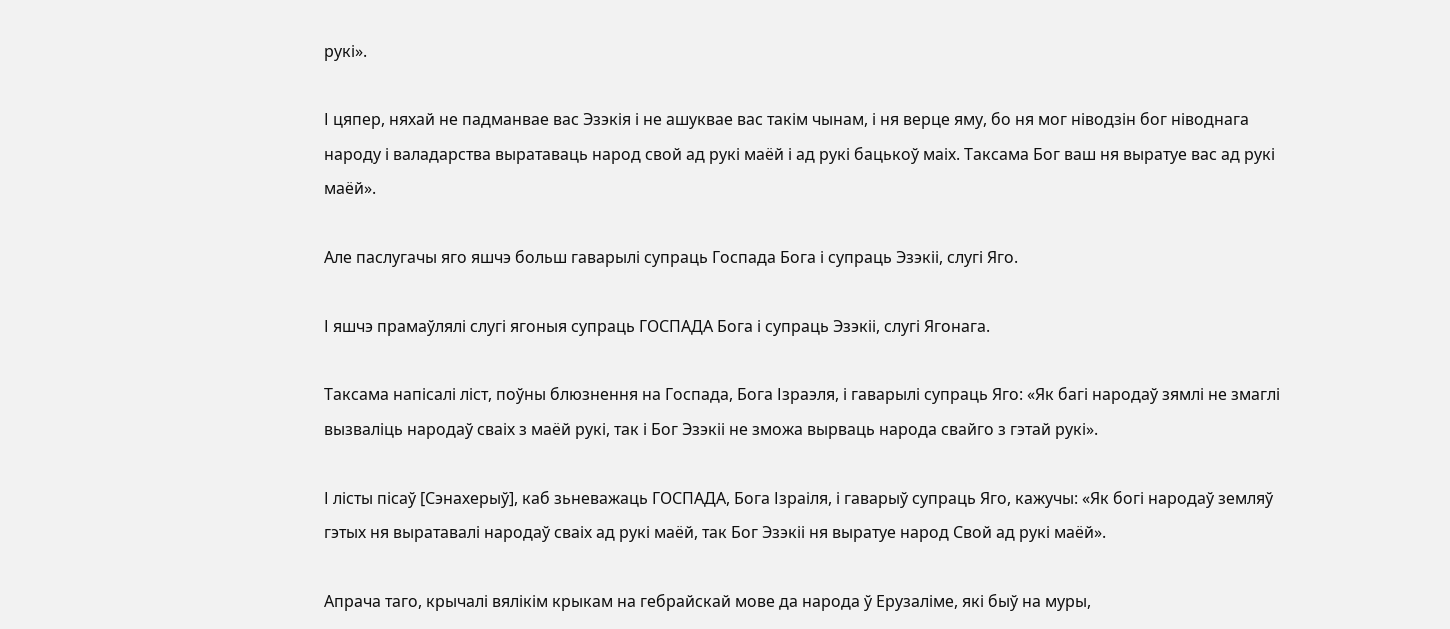рукі».

І цяпер, няхай не падманвае вас Эзэкія і не ашуквае вас такім чынам, і ня верце яму, бо ня мог ніводзін бог ніводнага народу і валадарства выратаваць народ свой ад рукі маёй і ад рукі бацькоў маіх. Таксама Бог ваш ня выратуе вас ад рукі маёй».

Але паслугачы яго яшчэ больш гаварылі супраць Госпада Бога і супраць Эзэкіі, слугі Яго.

І яшчэ прамаўлялі слугі ягоныя супраць ГОСПАДА Бога і супраць Эзэкіі, слугі Ягонага.

Таксама напісалі ліст, поўны блюзнення на Госпада, Бога Ізраэля, і гаварылі супраць Яго: «Як багі народаў зямлі не змаглі вызваліць народаў сваіх з маёй рукі, так і Бог Эзэкіі не зможа вырваць народа свайго з гэтай рукі».

І лісты пісаў [Сэнахерыў], каб зьневажаць ГОСПАДА, Бога Ізраіля, і гаварыў супраць Яго, кажучы: «Як богі народаў земляў гэтых ня выратавалі народаў сваіх ад рукі маёй, так Бог Эзэкіі ня выратуе народ Свой ад рукі маёй».

Апрача таго, крычалі вялікім крыкам на гебрайскай мове да народа ў Ерузаліме, які быў на муры,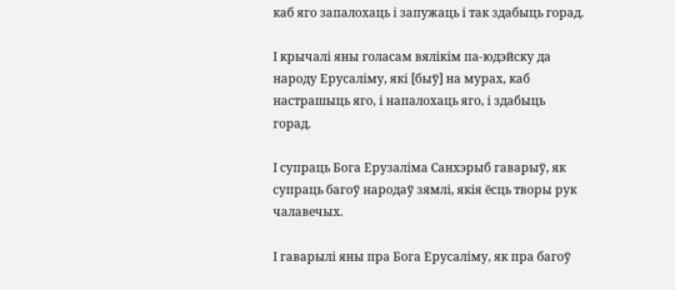каб яго запалохаць і запужаць і так здабыць горад.

І крычалі яны голасам вялікім па-юдэйску да народу Ерусаліму, які [быў] на мурах, каб настрашыць яго, і напалохаць яго, і здабыць горад.

І супраць Бога Ерузаліма Санхэрыб гаварыў, як супраць багоў народаў зямлі, якія ёсць творы рук чалавечых.

І гаварылі яны пра Бога Ерусаліму, як пра багоў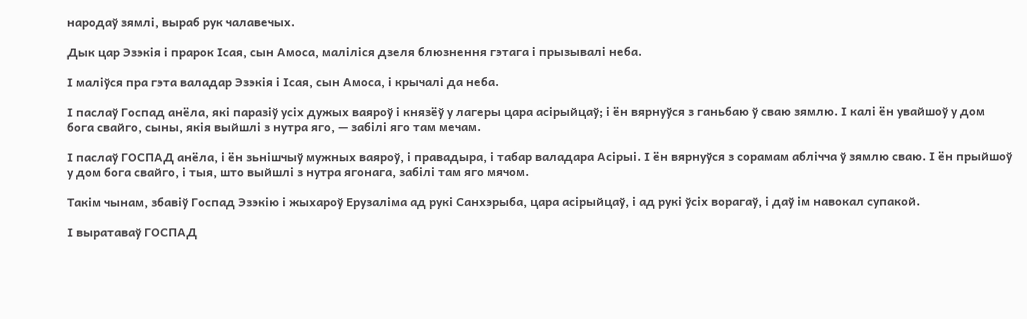народаў зямлі, выраб рук чалавечых.

Дык цар Эзэкія і прарок Ісая, сын Амоса, маліліся дзеля блюзнення гэтага і прызывалі неба.

І маліўся пра гэта валадар Эзэкія і Ісая, сын Амоса, і крычалі да неба.

І паслаў Госпад анёла, які паразіў усіх дужых ваяроў і князёў у лагеры цара асірыйцаў; і ён вярнуўся з ганьбаю ў сваю зямлю. І калі ён увайшоў у дом бога свайго, сыны, якія выйшлі з нутра яго, — забілі яго там мечам.

І паслаў ГОСПАД анёла, і ён зьнішчыў мужных ваяроў, і правадыра, і табар валадара Асірыі. І ён вярнуўся з сорамам аблічча ў зямлю сваю. І ён прыйшоў у дом бога свайго, і тыя, што выйшлі з нутра ягонага, забілі там яго мячом.

Такім чынам, збавіў Госпад Эзэкію і жыхароў Ерузаліма ад рукі Санхэрыба, цара асірыйцаў, і ад рукі ўсіх ворагаў, і даў ім навокал супакой.

І выратаваў ГОСПАД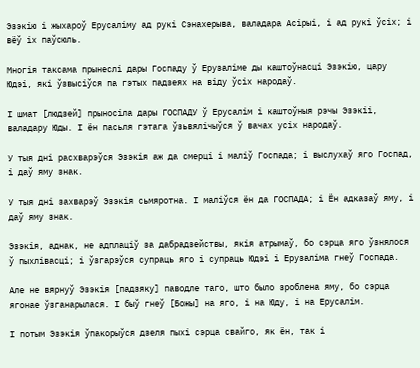Эзэкію і жыхароў Ерусаліму ад рукі Сэнахерыва, валадара Асірыі, і ад рукі ўсіх; і вёў іх паўсюль.

Многія таксама прынеслі дары Госпаду ў Ерузаліме ды каштоўнасці Эзэкію, цару Юдэі, які ўзвысіўся па гэтых падзеях на віду ўсіх народаў.

І шмат [людзей] прыносіла дары ГОСПАДУ ў Ерусалім і каштоўныя рэчы Эзэкіі, валадару Юды. І ён пасьля гэтага ўзьвялічыўся ў вачах усіх народаў.

У тыя дні расхварэўся Эзэкія аж да смерці і маліў Госпада; і выслухаў яго Госпад, і даў яму знак.

У тыя дні захварэў Эзэкія сьмяротна. І маліўся ён да ГОСПАДА; і Ён адказаў яму, і даў яму знак.

Эзэкія, аднак, не адплаціў за дабрадзействы, якія атрымаў, бо сэрца яго ўзнялося ў пыхлівасці; і ўзгарэўся супраць яго і супраць Юдэі і Ерузаліма гнеў Госпада.

Але не вярнуў Эзэкія [падзяку] паводле таго, што было зроблена яму, бо сэрца ягонае ўзганарылася. І быў гнеў [Божы] на яго, і на Юду, і на Ерусалім.

І потым Эзэкія ўпакорыўся дзеля пыхі сэрца свайго, як ён, так і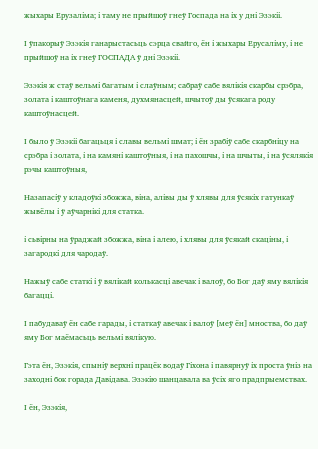жыхары Ерузаліма; і таму не прыйшоў гнеў Госпада на іх у дні Эзэкіі.

І ўпакорыў Эзэкія ганарыстасьць сэрца свайго, ён і жыхары Ерусаліму, і не прыйшоў на іх гнеў ГОСПАДА ў дні Эзэкіі.

Эзэкія ж стаў вельмі багатым і слаўным; сабраў сабе вялікія скарбы срэбра, золата і каштоўнага каменя, духмянасцей, шчытоў ды ўсякага роду каштоўнасцей.

І было ў Эзэкіі багацьця і славы вельмі шмат; і ён зрабіў сабе скарбніцу на срэбра і золата, і на камяні каштоўныя, і на пахошчы, і на шчыты, і на ўсялякія рэчы каштоўныя,

Назапасіў у кладоўкі збожжа, віна, алівы ды ў хлявы для ўсякіх гатункаў жывёлы і ў аўчарнікі для статка.

і сьвірны на ўраджай збожжа, віна і алею, і хлявы для ўсякай скаціны, і загародкі для чародаў.

Нажыў сабе статкі і ў вялікай колькасці авечак і валоў, бо Бог даў яму вялікія багацці.

І пабудаваў ён сабе гарады, і статкаў авечак і валоў [меў ён] мноства, бо даў яму Бог маёмасьць вельмі вялікую.

Гэта ён, Эзэкія, спыніў верхні працёк водаў Гіхона і павярнуў іх проста ўніз на заходні бок горада Давідава. Эзэкію шанцавала ва ўсіх яго прадпрыемствах.

І ён, Эзэкія,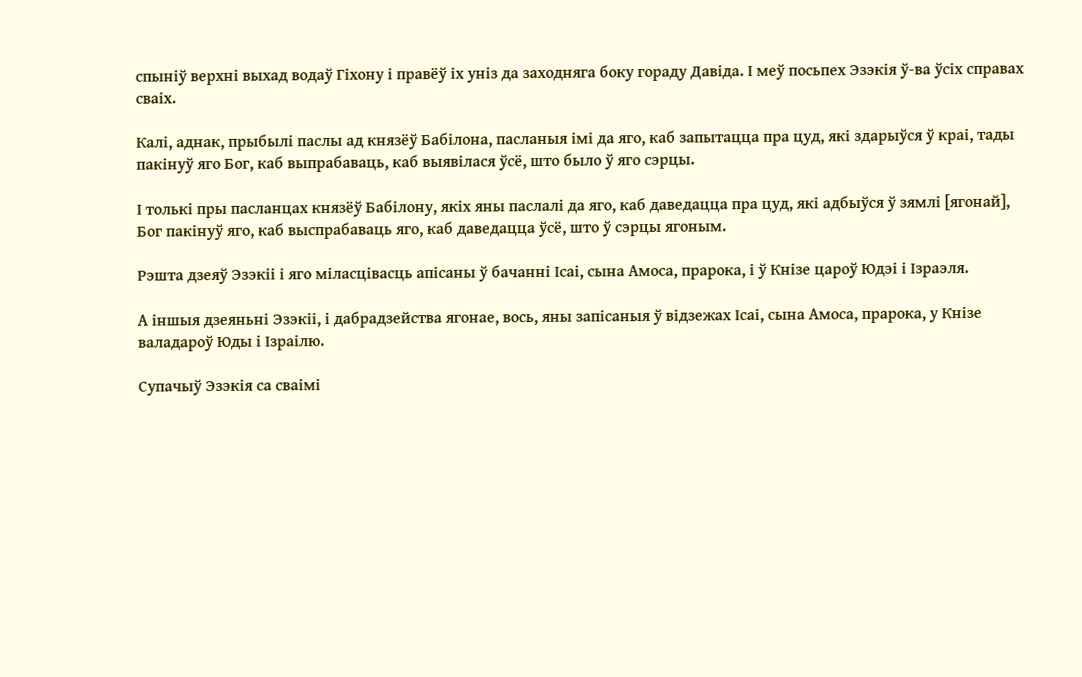спыніў верхні выхад водаў Гіхону і правёў іх уніз да заходняга боку гораду Давіда. І меў посьпех Эзэкія ў-ва ўсіх справах сваіх.

Калі, аднак, прыбылі паслы ад князёў Бабілона, пасланыя імі да яго, каб запытацца пра цуд, які здарыўся ў краі, тады пакінуў яго Бог, каб выпрабаваць, каб выявілася ўсё, што было ў яго сэрцы.

І толькі пры пасланцах князёў Бабілону, якіх яны паслалі да яго, каб даведацца пра цуд, які адбыўся ў зямлі [ягонай], Бог пакінуў яго, каб выспрабаваць яго, каб даведацца ўсё, што ў сэрцы ягоным.

Рэшта дзеяў Эзэкіі і яго міласцівасць апісаны ў бачанні Ісаі, сына Амоса, прарока, і ў Кнізе цароў Юдэі і Ізраэля.

А іншыя дзеяньні Эзэкіі, і дабрадзейства ягонае, вось, яны запісаныя ў відзежах Ісаі, сына Амоса, прарока, у Кнізе валадароў Юды і Ізраілю.

Супачыў Эзэкія са сваімі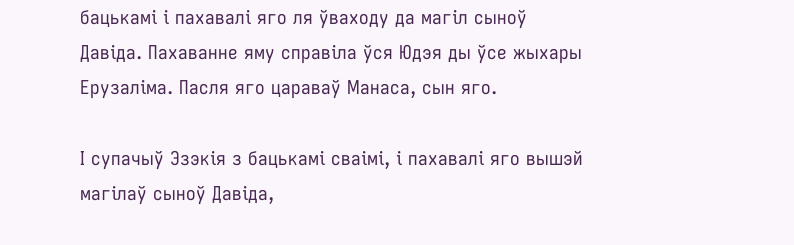бацькамі і пахавалі яго ля ўваходу да магіл сыноў Давіда. Пахаванне яму справіла ўся Юдэя ды ўсе жыхары Ерузаліма. Пасля яго цараваў Манаса, сын яго.

І супачыў Эзэкія з бацькамі сваімі, і пахавалі яго вышэй магілаў сыноў Давіда,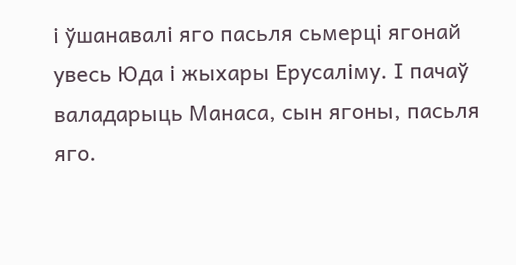і ўшанавалі яго пасьля сьмерці ягонай увесь Юда і жыхары Ерусаліму. І пачаў валадарыць Манаса, сын ягоны, пасьля яго.